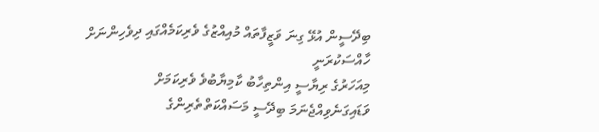ބިދޭސީން އުޅޭ ގިނަ ވަޒީފާތައް މުއިއްޒުގެ ވެރިކަމެއްގައި ދިވެހިންނަށް ހާއްސަކުރަނީ
މިއަހަރުގެ ރިޔާސީ އިންތިހާބު ކާމިޔާބުވެ ވެރިކަމަށް ވަޑައިގަނެވިއްޖެނަމަ ބިދޭސީ މަސައްކަތްތެރިންގެ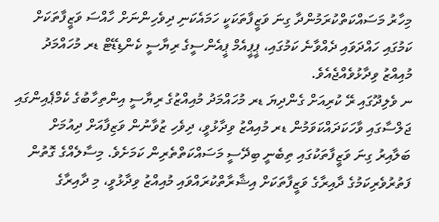މިހާރު މަސައްކަތްކުރަމުންދާ ގިނަ ވަޒީފާތަކަކީ ހަމައެކަނި ދިވެހިންނަށް ހާއްސަ ވަޒީފާތަކަށް ކަމުގައި ހައްދަވައި ދެއްވާނެ ކަމުގައި، ޕީޕީއެމް ޕީއެންސީގެ ރިޔާސީ ކެންޑިޑޭޓް ޑރ މުހައްމަދު މުއިއްޒު ވިދާޅުވެއްޖެއެވެ.
ނ ވެލިދޫގައި ރޭ ކުރިއަށް ގެންދިޔަ ޑރ މުހައްމަދު މުއިއްޒުގެ ރިޔާސީ އިންތިހާބުގެ ކެމްޕެއިންގައި ޖަލްސާގައި ވާހަކަދައްކަވަމުން ޑރ މުއިއްޒު ވިދާޅުވީ، ދިވެހި ޒުވާނުން ވަޒިފާއަށް ދިއުމަށް ބަލާއިރު ގިނަ ވަޒީފާތަކުގައި ތިބެނީ ބިދޭސީ މަސައްކަތްތެރިން ކަމަށެވެ. މިސާލެއްގެ ގޮތުން ފަތުރުވެރިކަމުގެ ދާއިރާގެ ވަޒީފާތަކަށް އިޝާރާތްކުރައްވައި މުއިއްޒު ވިދާޅުވީ، މި ދާއިރާގެ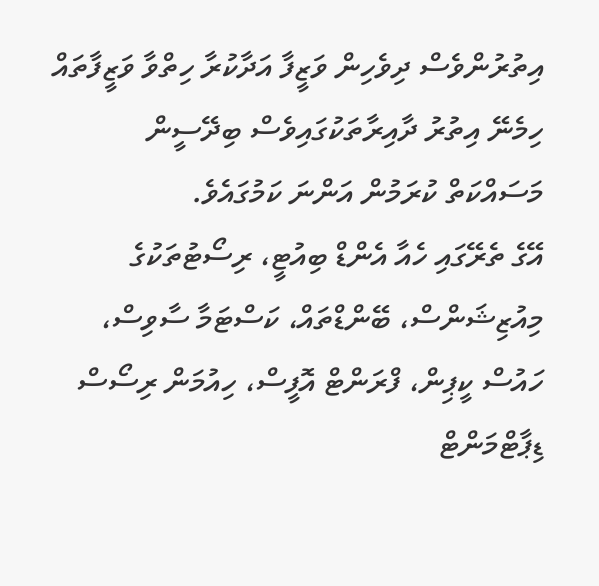އިތުރުންވެސް ދިވެހިން ވަޒީފާ އަދާކުރާ ހިތްވާ ވަޒީފާތައް ހިމެނޭ އިތުރު ދާއިރާތަކުގައިވެސް ބިދޭސީން މަސައްކަތް ކުރަމުން އަންނަ ކަމުގައެވެ.
އޭގެ ތެރޭގައި ހެއާ އެންޑް ބިއުޓީ، ރިސޯޓުތަކުގެ މިއުޒިޝަންސް، ބޭންޑްތައް، ކަސްޓަމާ ސާވިސް، ހައުސް ކީޕިން، ފްރަންޓް އޮފީސް، ހިއުމަން ރިސޯސް ޑިޕާޓްމަންޓް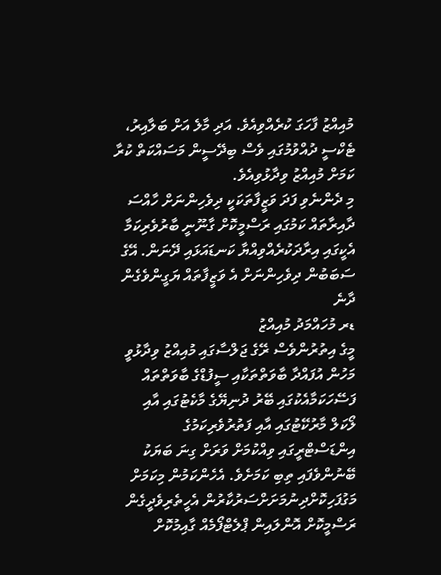މުއިއްޒު ފާހަގަ ކުރެއްވިއެވެ. އަދި މާލެ އަށް ބަލާއިރު، ޓެކްސީ ދުއްވުމުގައި ވެސް ބިދޭސީން މަސައްކަތް ކުރާ ކަމަށް މުއިއްޒު ވިދާޅުވިއެވެ.
މި ދެންނެވި ފަދަ ވަޒީފާތަކަކީ ދިވެހިންނަށް ހާއްސަ ދާއިރާތައް ކަމުގައި ރަސްމީކޮށް ގާނޫނީ ބާރުވެރިކަމާ އެކީގައި އިރާދަކުރެއްވިއްޔާ ކަނޑައަޅައި ދޭނަން. އޭގެ ސަބަބުން ދިވެހިންނަށް އެ ވަޒީފާތައް ޔަގީންވެގެން ދާނެ
ޑރ މުހައްމަދު މުއިއްޒު
މީގެ އިތުރުންވެސް ރޭގެ ޖަލްސާގައި މުއިއްޒު ވިދާޅުވީ މަހުން އުފައްދާ ބާވަތްތަކާއި ސީފުޑްގެ ބާވަތްތައް ފަސޭހަކަމާއެކުގައި ބޭރު ދުނިޔޭގެ މާކެޓުގައި އާއި ލޯކަލް މާރުކޭޓުގައި އާއި ފަތުރުވެރިކަމުގެ އިންޑަސްޓްރީގައި ވިއްކުމަށް ވަރަށް ގިނަ ބަޔަކު ބޭނުންވެފައި ތިބި ކަމަށެވެ. އެހެންކަމުން މިކަމަށް މަގުފަހިކޮށްދިނުމަށަށްސަރުކާރުން އެހީތެރިވެދީގެން ރަސްމީކޮށް އޮންލައިން ޕްލެޓްފޯމެއް ގާއިމުކޮށް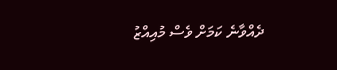ދެއްވާނެ ކަމަށް ވެސް މުއިއްޒު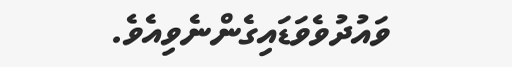ވައުދުވެވަޑައިގެންނެވިއެވެ.